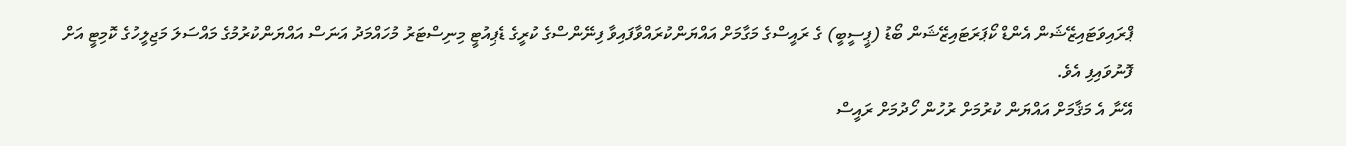ޕްރައިވަޓައިޒޭޝަން އެންޑް ކޯޕަރަޓައިޒޭޝަން ބޯޑު (ޕީސީބީ) ގެ ރައީސްގެ މަގާމަށް އައްޔަންކުރައްވާފައިވާ ފިނޭންސްގެ ކުރީގެ ޑެޕިއުޓީ މިނިސްޓަރު މުހައްމަދު އަނަސް އައްޔަންކުރުމުގެ މައްސަލަ މަޖިލީހުގެ ކޮމިޓީ އަށް ފޮނުވައިފި އެވެ.
އޭނާ އެ މަޤާމަށް އައްޔަން ކުރުމަށް ރުހުން ހޯދުމަށް ރައީސް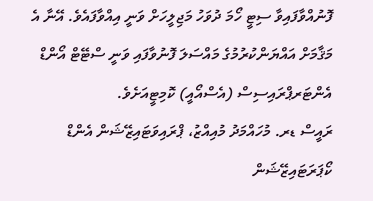ފޮނުއްވާފައިވާ ސިޓީ ހޯމަ ދުވަހު މަޖިލީހަށް ވަނީ އިއްވާފައެވެ. އޭނާ އެ މަޤާމަށް އައްޔަންކުރުމުގެ މައްސަލަ ފޮނުވާފައި ވަނީ ސްޓޭޓް އޯންޑް އެންޓަރޕްރައިސިސް (އެސްއޯއީ) ކޮމިޓީއަށެވެ.
ރައީސް ޑރ. މުހައްމަދު މުއިއްޒު، ޕްރައިވަޓައިޒޭޝަން އެންޑް ކޯޕަރަޓައިޒޭޝަން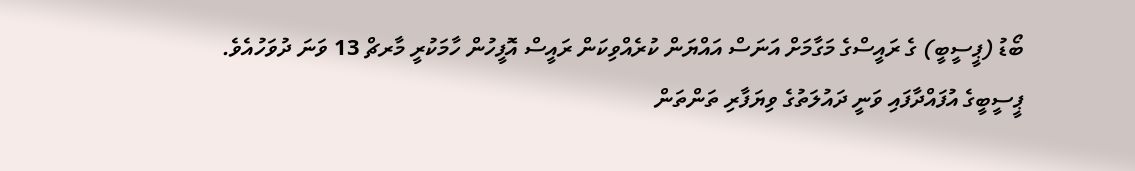ބޯޑު (ޕީސީބީ) ގެ ރައީސްގެ މަގާމަށް އަނަސް އައްޔަން ކުރެއްވިކަން ރައީސް އޮފީހުން ހާމަކުރީ މާރޗް 13 ވަނަ ދުވަހުއެވެ.
ޕީސީބީގެ އުފައްދާފައި ވަނީ ދައުލަތުގެ ވިޔަފާރި ތަންތަން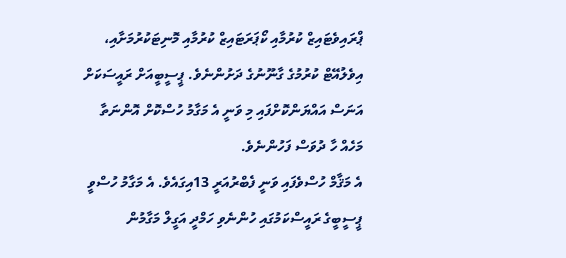ޕްރައިވެޓައިޒް ކުރުމާއި ކޯޕަރަޓައިޒް ކުރުމާއި މޮނިޓަކުރުމަށާއި، އިވެލުއޭޓް ކުރުމުގެ ގާނޫނުގެ ދަށުންނެވެ. ޕީސީބީއަށް ރައީސަކަށް އަނަސް އައްޔަންކޮށްފައި މި ވަނީ އެ މަގާމު ހުސްކޮށް އޮންނަތާ މަހެއް ހާ ދުވަސް ފަހުންނެވެ.
އެ މަޤާމް ހުސްވެފައި ވަނީ ފެބްރުއަރީ 13އިގައެވެ. އެ މަގާމު ހުސްވީ ޕީސީބީގެ ރައީސްކަމުގައި ހުންނެވި ހަމްދީ އަގީލް މަގާމުން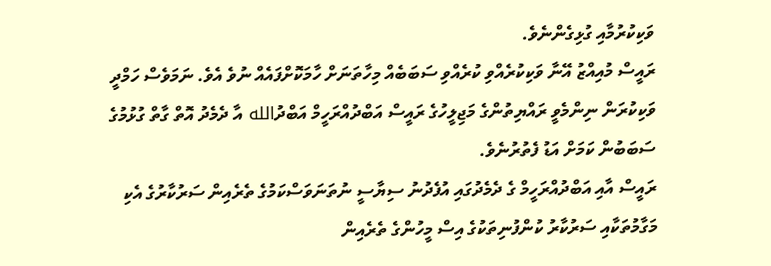ވަކިކުރުމާއި ގުޅިގެންނެވެ.
ރައީސް މުއިއްޒު އޭނާ ވަކިކުރެއްވި ކުރެއްވި ސަބަބެއް މިހާތަނަށް ހާމަކޮށްފައެއް ނުވެ އެވެ. ނަމަވެސް ހަމްދީ ވަކިކުރަން ނިންމެވީ ރައްޔިތުންގެ މަޖިލީހުގެ ރައީސް އަބްދުއްރަހީމް އަބްދުالله އާ ދެމެދު އޮތް ގާތް ގުޅުމުގެ ސަބަބުން ކަމަށް އަޑު ފެތުރުނެވެ.
ރައީސް އާއި އަބްދުއްރަހީމް ގެ ދެމެދުގައި އުފެދުނު ސިޔާސީ ނުތަނަވަސްކަމުގެ ތެރެއިން ސަރުކާރުގެ އެކި މަގާމުތަކާއި ސަރުކާރު ކުންފުނިތަކުގެ އިސް މީހުންގެ ތެރެއިން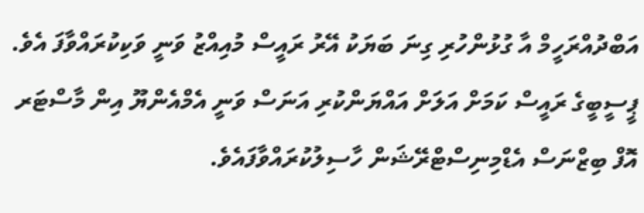އަބްދުއްރަހީމް އާ ގުޅުންހުރި ގިނަ ބަޔަކު އޭރު ރައީސް މުއިއްޒު ވަނީ ވަކިކުރައްވާފަ އެވެ.
ޕީސީބީގެ ރައީސް ކަމަށް އަލަށް އައްޔަންކުރި އަނަސް ވަނީ އެމްއެންޔޫ އިން މާސްޓަރ އޮފް ބިޒްނަސް އެޑްމިނިސްޓްރޭޝަން ހާސިލުކުރައްވާފައެވެ.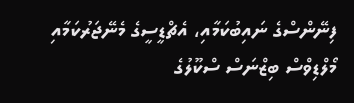ފިނޭންސްގެ ނައިބުކަމާއި، އެޗްޑީސީގެ މެނޭޖަރުކަމާއި މޯލްޑިވްސް ބިޒްނަސް ސްކޫލުގެ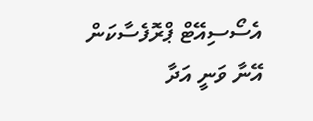އެސޯސިއޭޓް ޕްރޮފެސާކަން އޭނާ ވަނީ އަދާ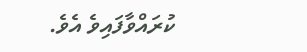ކުރައްވާފައިވެ އެވެ.